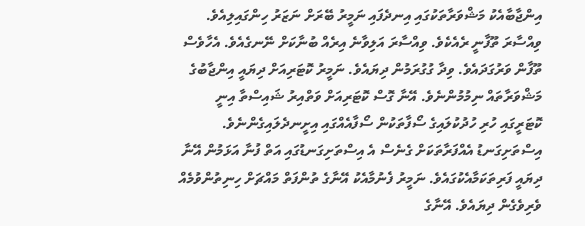އިންޖާބާއެކު މަޝްވަރާތަކުގައި އިނދެފައި ނަމީރު ބޭރަށް ނަޒަރު ހިންގައިލިއެވެ. ވިއްސާރަ ތޫފާނީ ރެއެކެވެ. ވިއްސާރަ އަލިވާނެ އިރެއް ބުނާކަށް ނޭނގެއެވެ. އެހާވެސް ތޫފާން ވަރުގަދައެވެ. ވިދާ ގުގުރަމުން ދިޔައެވެ. ނަމީރު ކޮޓަރިއަށް ދިޔައީ އިންޖާބުގެ މަޝްވަރާތައް ނިމުމުންނެވެ. އޭނާ ގޮސް ކޮޓަރިއަށް ވަތްއިރު ޝައިސްތާ އިނީ ކޮޓަރީގައި ހުރި ހުދުކުލައިގެ ސޯފާތަކުން ސޯފާއެއްގައި އިށީނދެލައިގެންނެވެ. އިސްތަށިގަނޑު އެއްފަރާތަކަށް ގެނެސް އެ އިސްތަށިގަނޑުގައި އަތް ފުނާ އަޅަމުން އޭނާ ދިޔައީ ފަރިތަކަމާއެކުގައެވެ. ނަމީރު ފެނުމާއެކު އޭނާގެ ތުންފަތް މައްޗަށް ހިނިތުންވުމެއް ވެރިވެގެން ދިޔައެވެ. އޭނާގެ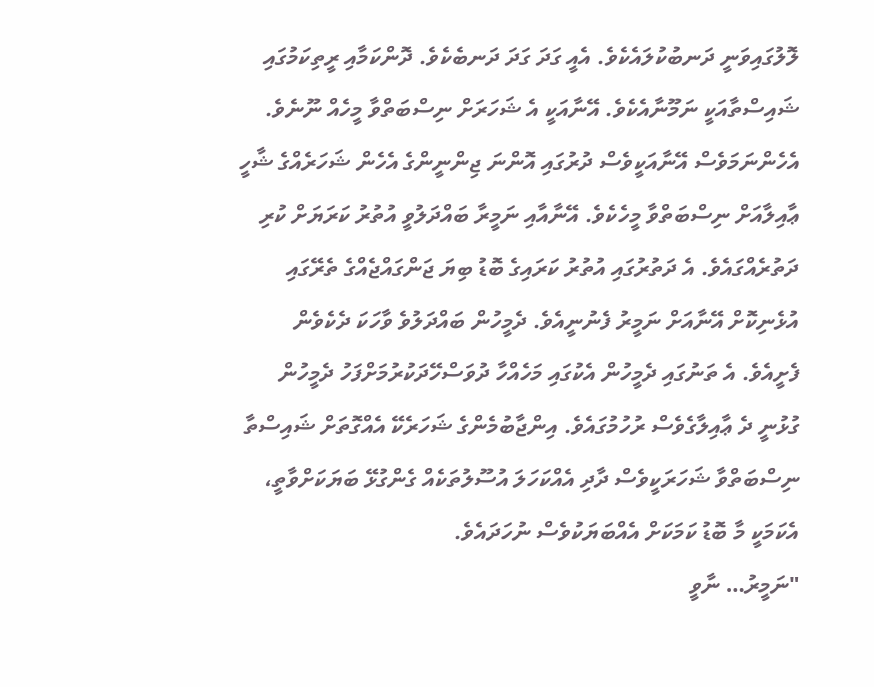ލޮލުގައިވަނީ ދަނބުކުލައެކެވެ. އެއީ ގަދަ ގަދަ ދަނބެކެވެ. ދޮންކަމާއި ރީތިކަމުގައި ޝައިސްތާއަކީ ނަމޫނާއެކެވެ. އޭނާއަކީ އެ ޝަހަރަށް ނިސްބަތްވާ މީހެއް ނޫނެވެ. އެހެންނަމަވެސް އޭނާއަކީވެސް ދުރުގައި އޮންނަ ޖިންނީންގެ އެހެން ޝަހަރެއްގެ ޝާހީ ޢާއިލާއަށް ނިސްބަތްވާ މީހެކެވެ. އޭނާއާއި ނަމީރާ ބައްދަލުވީ އުތުރު ކަރަޔަށް ކުރި ދަތުރެއްގައެވެ. އެ ދަތުރުގައި އުތުރު ކަރައިގެ ބޮޑު ބިޔަ ޖަންގައްޖެއްގެ ތެރޭގައި އުޅެނިކޮށް އޭނާއަށް ނަމީރު ފެނުނީއެވެ. ދެމީހުން ބައްދަލުވެ ވާހަކަ ދެކެވެން ފެށީއެވެ. އެ ތަނުގައި ދެމީހުން އެކުގައި މަހެއްހާ ދުވަސްހޭދަކުރުމަށްފަހު ދެމީހުން ގުޅުނީ ދެ ޢާއިލާގެވެސް ރުހުމުގައެވެ. އިންޖާބުމެންގެ ޝަހަރެކޭ އެއްގޮތަށް ޝައިސްތާ ނިސްބަތްވާ ޝަހަރަކީވެސް ދާދި އެއްކަހަލަ އުސޫލުތަކެއް ގެންގުޅޭ ބަޔަކަށްވާތީ، އެކަމަކީ މާ ބޮޑު ކަމަކަށް އެއްބަޔަކުވެސް ނުހަދައެވެ.
"ނަމީރު… ނާވީ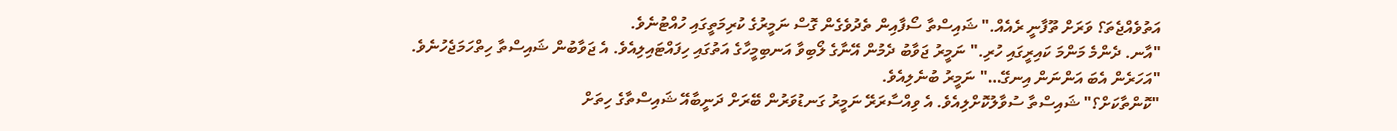އަތުވެއްޖެތަ؟ ވަރަށް ތޫފާނީ ރެއެއް." ޝައިސްތާ ސޯފާއިން ތެދުވެގެން ގޮސް ނަމީރުގެ ކުރިމަތީގައި ހުއްޓުނެވެ.
"އާނ. ދެންމެ މަންމަ ކައިރީގައި ހުރި." ނަމީރު ޖަވާބު ދެމުން އޭނާގެ ލޯބިވާ އަނބިމީހާގެ އަތުގައި ހިފައްޓައިލިއެވެ. އެ ޖަވާބުން ޝައިސްތާ ހިތްހަމަޖެހުނެވެ.
"އަހަރެން އެބަ އަންނަން އިނގޭ…" ނަމީރު ބުނެލިއެވެ.
"ކޮންތާކަށް؟" ޝައިސްތާ ސުވާލުކޮށްލިއެވެ. އެ ވިއްސާރަރޭ ނަމީރު ގަނޑުވަރުން ބޭރަށް ދަނީބާއޭ ޝައިސްތާގެ ހިތަށް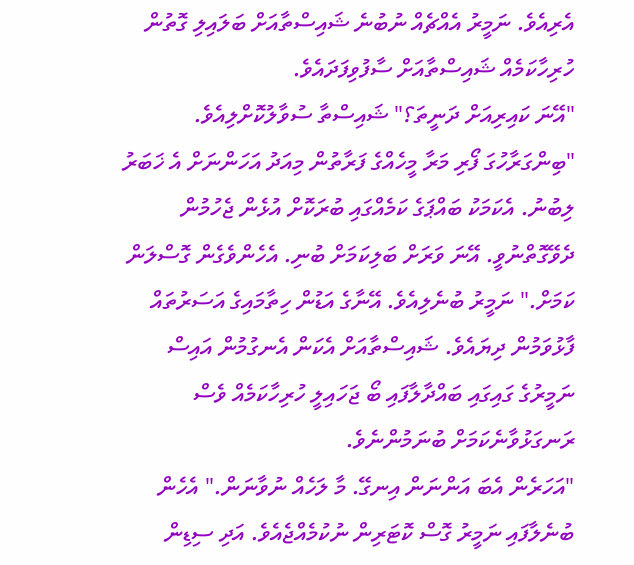އެރިއެވެ. ނަމީރު އެއްޗެއް ނުބުނެ ޝައިސްތާއަށް ބަލައިލި ގޮތުން ހުރިހާކަމެއް ޝައިސްތާއަށް ސާފުވިފަދައެވެ.
"އޭނަ ކައިރިއަށް ދަނީތަ؟" ޝައިސްތާ ސުވާލުކޮށްލިއެވެ.
"ބިންގަރާހުގަ ފޯރި މަރާ މީހެއްގެ ފަރާތުން މިއަދު އަހަންނަށް އެ ޚަބަރު ލިބުނު. އެކަމަކު ބައްޕަގެ ކަމެއްގައި ބުރަކޮށް އުޅެން ޖެހުމުން ދެވޭގޮތްނުވީ. އޭނަ ވަރަށް ބަލިކަމަށް ބުނި. އެހެންވެގެން ގޮސްލަން ކަމަށް." ނަމީރު ބުނެލިއެވެ. އޭނާގެ އަޑުން ހިތާމައިގެ އަސަރުތައް ފާޅުވަމުން ދިޔައެވެ. ޝައިސްތާއަށް އެކަން އެނގުމުން އައިސް ނަމީރުގެ ގައިގައި ބައްދާލާފައި ބޯ ޖަހައިލީ ހުރިހާކަމެއް ވެސް ރަނގަޅުވާނެކަމަށް ބުނަމުންނެވެ.
"އަހަރެން އެބަ އަންނަން އިނގޭ. މާ ލަހެއް ނުވާނަން." އެހެން ބުނެލާފައި ނަމީރު ގޮސް ކޮޓަރިން ނުކުމެއްޖެއެވެ. އަދި ސިޑިން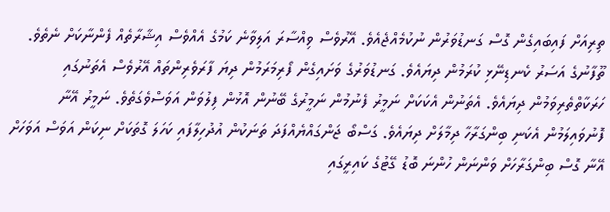ތިރިއަށް ފައިބައިގެން ގޮސް ގަނޑުވަރުން ނުކުމެއްޖެއެވެ. އޭރުވެސް ވިއްސާރަ އަލިވާނެ ކަމުގެ އެއްވެސް އިޝާރާތެއް ފެންނާކަށް ނެތެވެ. ތޫފާނުގެ އަސަރު ކެނޑިނޭޅި ކުރަމުން ދިޔައެވެ. ގަނޑުވަރުގެ ވަށައިގެން ފޯރިމަރަމުން ދިޔަ ފާރަވެރިންތައް އޭރުވެސް އެތަނުގައި ހަރަކާތްތެރިވަމުން ދިޔައެވެ. އެތަނުން އެކަކަށް ނަމީރު ފެނުމުން ނަމީރުގެ ބޭނުން އޮޅުން ފިލުވަން އަވަސްވެގަތެވެ. ނަމީރު އޭނާ ފޮނުވައިލަމުން އެކަނި ބިންގަރާހާ ދިމާލަށް ދިޔައެވެ. ގަސްބޯ ޖަންގައްޔެއްފަދަ ތަނަކުން އުދުހިލާފައި ކަހަލަ ގޮތަކަށް ނިކަން އަވަސް އަވަހަށް އޭނާ ގޮސް ބިންގަރާހަށް ވަންނަން ހުންނަ ބޮޑު ގޭޓުގެ ކައިރީގައި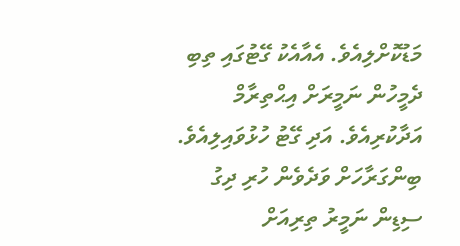މަޑުކޮށްލިއެވެ. އެއާއެކު ގޭޓުގައި ތިބި ދެމީހުން ނަމީރަށް އިޙްތިރާމް އަދާކުރިއެވެ. އަދި ގޭޓު ހުޅުވައިލިއެވެ. ބިންގަރާހަށް ވަދެވެން ހުރި ދިގު ސިޑިން ނަމީރު ތިރިއަށް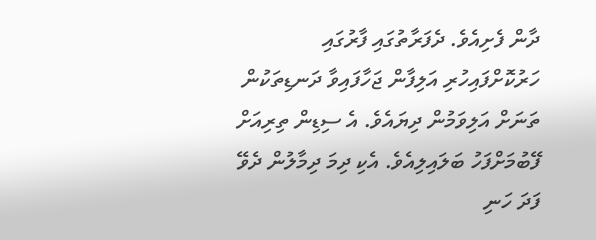ދާން ފެށިއެވެ. ދެފަރާތުގައި ފާރުގައި ހަރުކޮށްފައިހުރި އަލިފާން ޖަހާފައިވާ ދަނޑިތަކުން ތަނަށް އަލިވަމުން ދިޔައެވެ. އެ ސިޑިން ތިރިއަށް ފޭބުމަށްފަހު ބަލައިލިއެވެ. އެކި ދިމަ ދިމާލުން ދެވޭ ފަދަ ހަނި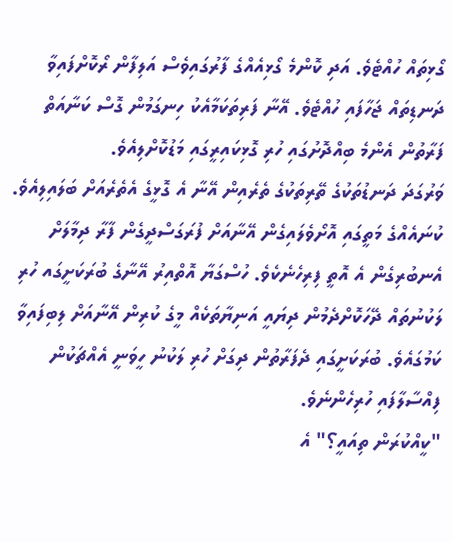ގޯޅިތައް ހުއްޓެވެ. އަދި ކޮންމެ ގޯޅިއެއްގެ ފާރުގައިވެސް އަލިފާން ރޯކޮށްފައިވާ ދަނޑިތައް ޖަހާފައި ހުއްޓެވެ. އޭނާ ފަރިތަކަމާއެކު ހިނގަމުން ގޮސް ކަނާއަތް ފަރާތުން އެންމެ ބިއްދޮށުގައި ހުރި ގޮޅިކައިރީގައި މަޑުކޮށްލިއެވެ.
ވަރުގަދަ ދަނޑުތަކުގެ ތޭރިތަކުގެ ތެރެއިން އޭނާ އެ ގޮޅީގެ އެތެރެއަށް ބަލައިލިއެވެ. ކުނައެއްގެ މަތީގައި އޮށޯވެލައިގެން އޭނާއަށް ފުރަގަސްދީގެން ފާރާ ދިމާލަށް އެނބުރިގެން އެ އޮތީ ފިރިހެނެކެވެ. ހުސްގަޔާ އޮތްއިރު އޭނާގެ ބުރަކަށީގައ ހުރި ލަކުނުތައް ދޭހަކޮށްދެމުން ދިޔައީ އަނިޔާތަކެއް މީގެ ކުރިން އޭނާއަށް ލިބިފައިވާ ކަމުގައެވެ. ބުރަކަށީގައި ދެފަރާތުން ދިގަށް ހުރި ލަކުނު ހީވަނީ އެއްޗަކުން ފިއްސާލާފައި ހުރިހެންނެވެ.
"ކީއްކުރަން ތިއައީ؟" އެ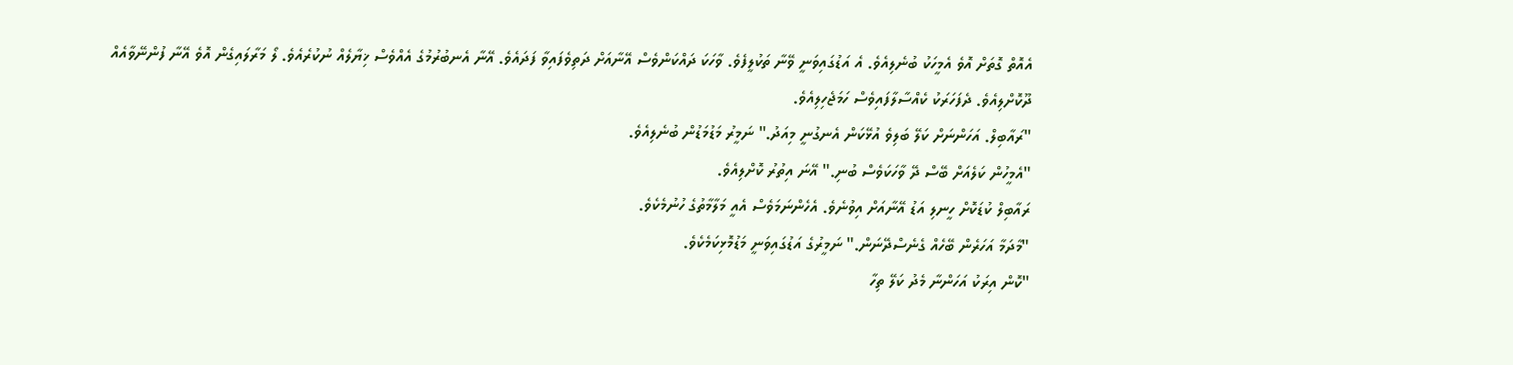އެއޮތް ގޮތަށް އޮވެ އެމީހަކު ބުނެލިއެވެ. އެ އަޑުގައިވަނީ ވޭނާ ތަކުލީފެވެ. ވާހަކަ ދައްކަންވެސް އޭނާއަށް ދަތިވެފައިވާ ފަދައެވެ. އޭނާ އެނބުރުމުގެ އެއްވެސް ޚިޔާލެއް ނުކުރެއެވެ. ލޯ މަރާލައިގެން އޮވެ އޭނާ ފުންނޭވާއެއް ދޫކޮށްލިއެވެ. ދެފަހަރަކު ކެއްސާލާފައިވެސް ހަމަޖެހިލިއެވެ.
"ރައާބިލް. އަހަންނަށް ކަލޭ ބަލިވެ އުޅޭކަން އެނގުނީ މިއަދު." ނަމީރު މަޑުމަޑުން ބުނެލިއެވެ.
"އެމީހުން ކަލެއަށް ބޭސް ދޭ ވާހަކަވެސް ބުނި." އޭނަ އިތުރު ކޮށްލިއެވެ.
ރައާބިލް ކުޑަކޮށް ހީނލި އަޑު އޭނާއަށް އިވުނެވެ. އެހެންނަމަވެސް އެއީ މަލާމާތުގެ ހުނުމެކެވެ.
"މާދަމާ އަހަރެން ބޭހެއް ގެނެސްދޭނަން." ނަމީރުގެ އަޑުގައިވަނީ މަޑުމޮޅިކަމެކެވެ.
"ކޮން އިރަކު އަހަންނާ މެދު ކަލޭ ތިހާ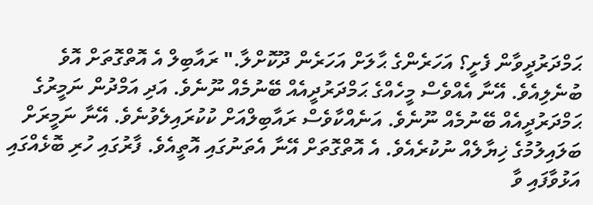ޙަމްދަރުދީވާން ފެށީ؟ އަހަރެންގެ ޙާލަށް އަހަރެން ދޫކޮށްލާ." ރައާބިލް އެ އޮތްގޮތަށް އޮވެ ބުނެލިއެވެ. އޭނާ އެއްވެސް މީހެއްގެ ޙަމްދަރުދީއެއް ބޭނުމެއް ނޫނެވެ. އަދި އަމްދުން ނަމީރުގެ ޙަމްދަރުދީއެއް ބޭނުމެއް ނޫނެވެ. އަނެއްކާވެސް ރައާބިލްއަށް ކުކުރައިލެވުނެވެ. އޭނާ ނަމީރަށް ބަލައިލުމުގެ ޚިޔާލެއް ނުކުރެއެވެ. އެ އޮތްގޮތަށް އޭނާ އެތަނުގައި އޮތީއެވެ. ފާރުގައި ހުރި ބޮޅެއްގައި އަޅުވާފައި ވާ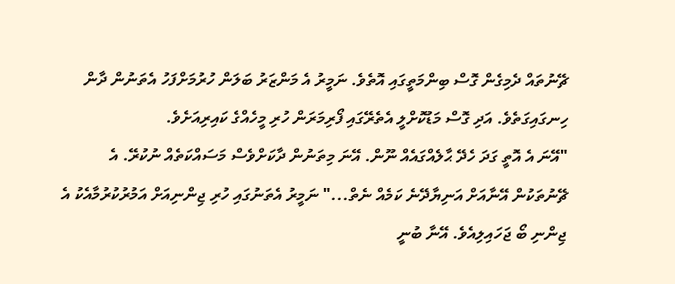ޗޭނުތައް ދެމިގެން ގޮސް ބިންމަތީގައި އޮތެވެ. ނަމީރު އެ މަންޒަރު ބަލަން ހުރުމަށްފަހު އެތަނުން ދާން ހިނގައިގަތެވެ. އަދި ގޮސް މަޑުކޮށްލީ އެތެރޭގައި ފޯރިމަރަން ހުރި މީހެއްގެ ކައިރިއަށެވެ.
"އޭނަ އެ އޮތީ ގަދަ ހެދޭ ޙާލެއްގައެއް ނޫން. އޭނަ މިތަނުން ދާކަށްވެސް މަސައްކަތެއް ނުކުރޭ. އެ ޗޭނުތަކުން އޭނާއަށް އަނިޔާދޭނެ ކަމެއް ނެތް..." ނަމީރު އެތަނުގައި ހުރި ޖިންނިއަށް އަމުރުކުރުމާއެކު އެ ޖިންނި ބޯ ޖަހައިލިއެވެ. އޭނާ ބުނީ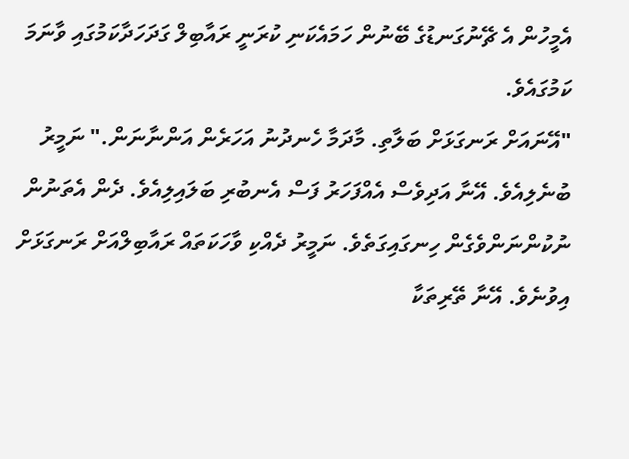އެމީހުން އެ ޗޭނުގަނޑުގެ ބޭނުން ހަމައެކަނި ކުރަނީ ރައާބިލް ގަދަހަދާކަމުގައި ވާނަމަ ކަމުގައެވެ.
"އޭނައަށް ރަނގަޅަށް ބަލާތި. މާދަމާ ހެނދުނު އަހަރެން އަންނާނަން." ނަމީރު ބުނެލިއެވެ. އޭނާ އަދިވެސް އެއްފަހަރު ފަސް އެނބުރި ބަލައިލިއެވެ. ދެން އެތަނުން ނުކުންނަންވެގެން ހިނގައިގަތެވެ. ނަމީރު ދެއްކި ވާހަކަތައް ރައާބިލްއަށް ރަނގަޅަށް އިވުނެވެ. އޭނާ ތޭރިތަކާ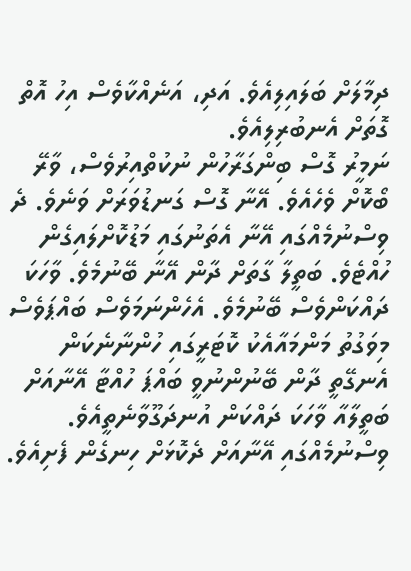ދިމާލަށް ބަލައިލިއެވެ. އަދި، އަނެއްކާވެސް އިހު އޮތް ގޮތަށް އެނބުރިލިއެވެ.
ނަމީރު ގޮސް ބިންގަރާހުން ނުކުތްއިރުވެސް، ވާރޭ ބޯކޮށް ވެހެއެވެ. އޭނާ ގޮސް ގަނޑުވަރަށް ވަނެވެ. ދެ ވިސްނުމެއްގައި އޭނާ އެތަނުގައި މަޑުކޮށްލައިގެން ހުއްޓެވެ. ބަތީލާ ގާތަށް ދާން އޭނާ ބޭނުމެވެ. ވާހަކަ ދައްކަންވެސް ބޭނުމެވެ. އެހެންނަމަވެސް ބައްޕަވެސް މިވަގުތު މަންމައާއެކު ކޮޓަރީގައި ހުންނާނެކަން އެނގޭތީ ދާން ބޭނުންނުވީ ބައްޕަ ހުއްޓާ އޭނާއަށް ބަތީލާއާ ވާހަކަ ދައްކަން އުނދަގޫވާނެތީއެވެ. ވިސްނުމެއްގައި އޭނާއަށް ދެކޮޅަށް ހިނގެން ފެށިއެވެ.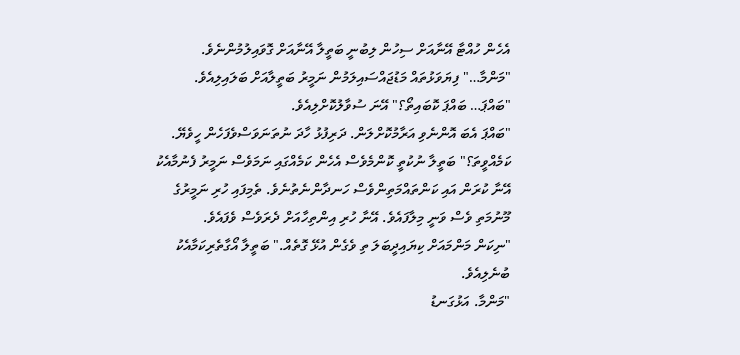އެހެން ހުއްޓާ އޭނާއަށް ސިހުން ލިބުނީ ބަތީލާ އޭނާއަށް ގޮވައިލުމުންނެވެ.
"މަންމާ…" ފިޔަވަޅުތައް މަޑުޖައްސައިލަމުން ނަމީރު ބަތީލާއަށް ބަލައިލިއެވެ.
"ބައްޕަ… ބައްޕަ ކޮބައިތޯ؟" އޭނަ ސުވާލުކޮށްލިއެވެ.
"ބައްޕަ އެބަ އޮންނެވި އަރާމުކޮށްލަން. ދަރިފުޅު ހާދަ ނުތަނަވަސްވެފަހެން ހީވެޔޭ. ކަމެއްވީތަ؟" ބަތީލާ ނުކުތީ ކޮންމެވެސް އެހެން ކަމެއްގައި ނަމަވެސް ނަމީރު ފެނުމާއެކު އޭނާ ކުރަން އައި ކަންތައްމަތިންވެސް ހަނދާންނެތުނެވެ. ތެމިފައި ހުރި ނަމީރުގެ މޫނުމަތި ވެސް ވަނީ މިލާފައެވެ. އޭނާ ހުރި އިންތިހާއަށް ދެރަވެސް ވެފައެވެ.
"ނިކަން މަންމައަށް ކިޔައިދީބަލަ ތި ވެގެން އުޅޭ ގޮތެއް." ބަތީލާ އޯގާތެރިކަމާއެކު ބުނެލިއެވެ.
"މަންމާ. އަޅުގަނޑު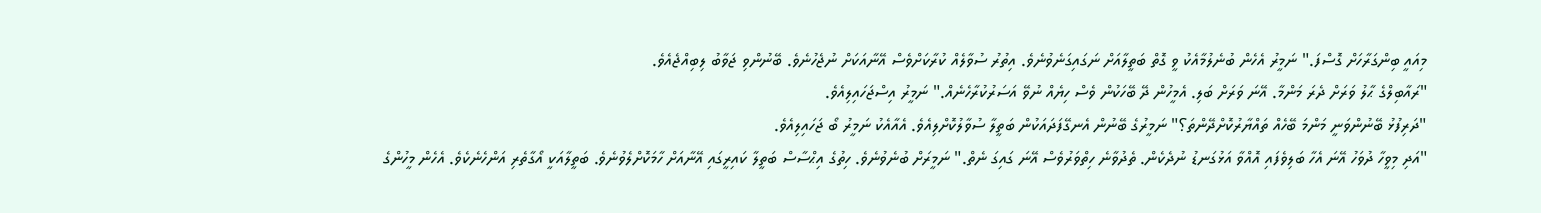މިއައީ ބިންގަރާހަށް ގޮސްފަ." ނަމީރު އެހެން ބުނެލުމާއެކު ވީ ގޮތް ބަތީލާއަށް ނަގައިގަނެވުނެވެ. އިތުރު ސުވާލެއް ކުރާކަށްވެސް އޭނާއަކަށް ނުޖެހުނެވެ. ބޭނުންވި ޖަވާބު ލިބިއްޖެއެވެ.
"ރައާބިލްގެ ޙާލު ވަރަށް ދެރަ މަންމާ. އޭނަ ވަރަށް ބަލި. އެމީހުން ދޭ ބޭހަކުން ވެސް ހިޔެއް ނުވޭ އަސަރުކުރާހެނެއް." ނަމީރު އިސްޖަހައިލިއެވެ.
"ދަރިފުޅު ބޭނުންވަނީ މަންމަ ބޭހެއް ތައްޔާރުކޮށްދޭންތަ؟" ނަމީރުގެ ބޭނުން އެނގޭފަދައަކުން ބަތީލާ ސުވާލުކޮށްލިއެވެ. އެއާއެކު ނަމީރު ބޯ ޖަހައިލިއެވެ.
"އަދި މިވީހާ ދުވަހު އޭނަ އެހާ ބަލިވެފައި އޮއްވާ އަޅުގަނޑު ނުދެކެން. ތެދުވާނެ ހިތްވަރުވެސް އޭނަ ގައިގަ ނެތް." ނަމީރަށް ބުނެވުނެވެ. ހިތުގެ އިޙްސާސް ބަތީލާ ކައިރީގައި އޭނާއަށް ހާމަކޮށްލެވުނެވެ. ބަތީލާއަކީ އޯގާތެރި އަންހެނެކެވެ. އެހެން މީހުންގެ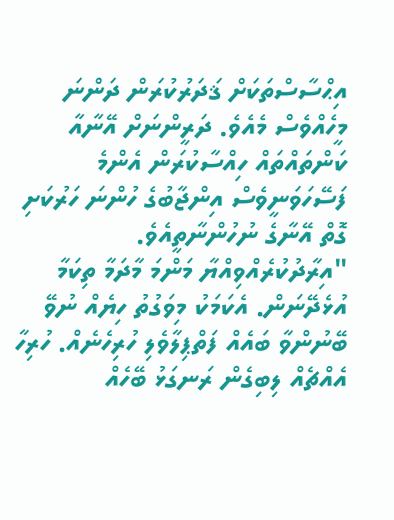އިޙްސާސްތަކަށް ޤަދަރުކުރަން ދަންނަ މީހެއްވެސް މެއެވެ. ދަރީންނަށް އޭނާއާ ކަންތައްތައް ހިއްސާކުރަން އެންމެ ފަސޭހަވަނީވެސް އިންޖާބުގެ ހުންނަ ހަރުކަށި ގޮތް އޭނާގެ ނުހުންނާތީއެވެ.
"އިރާދުކުރެއްވިއްޔާ މަންމަ މާދަމާ ތިކަމާ އުޅެދޭނަން. އެކަމަކު މިވަގުތު ހިޔެއް ނުވޭ ބޭނުންވާ ބައެއް ފަތްޕިލާވެލި ހުރިހެނެއް. ހުރިހާ އެއްޗެއް ލިބިގެން ރަނގަޅު ބޭހެއް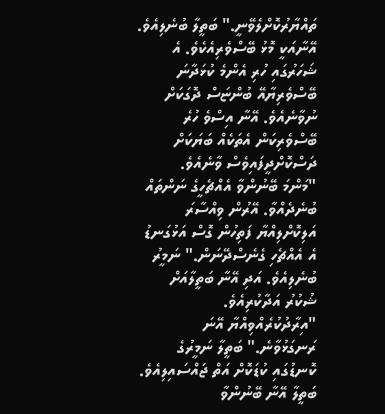ތައްޔާރުކޮށްލެވޭނީ." ބަތީލާ ބުނެލިއެވެ. އޭނާއަކީ މޮޅު ބޭސްވެރިއެކެވެ. އެ ޝަހަރުގައި ހުރި އެންމެ ކުޅަދާނަ ބޭސްވެރިޔާއޭ ބުންޏަސް ދޮގަކަށް ނުވާނެއެވެ. އޭނާ އިސްވެ ހުރެ ބޭސްވެރިކަން އެތަކެއް ބަޔަކަށް ދަސްކޮށްދީފައިވެސް ވާނެއެވެ.
"މަންމަ ބޭނުންވާ އެއްޗެހީގެ ނަންތައް ބުނެދެއްވާ. އޭރުން ވިއްސާރަ އަލިކޮށްލިއްޔާ ފަތިހުން ގޮސް އަޅުގަނޑު އެ އެއްޗެހި ގެނެސްދޭނަން." ނަމީރު ބުނެލިއެވެ. އަދި އޭނާ ބަތީލާއަށް ޝުކުރު އަދާކުރިއެވެ.
"އިރާދުކުރެއްވިއްޔާ އޭނަ ރަނގަޅުވާނެ." ބަތީލާ ނަމީރުގެ ކޮނޑުގައި ކުޑަކޮށް އަތް ޖައްސައިލިއެވެ.
ބަތީލާ އޭނާ ބޭނުންވާ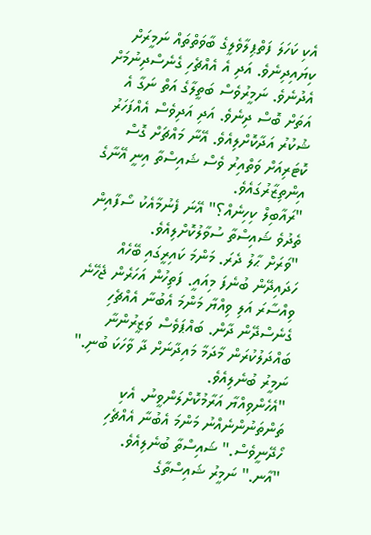އެކި ކަހަލަ ފަތްޕިލާވެލީގެ ބާވަތްތައް ނަމީރަށް ކިޔައިދިނެވެ. އަދި އެ އެއްޗެހި ގެނެސްދިނުމަށް އެދުނެވެ. ނަމީރުވެސް ބަތީލާގެ އަތް ނަގާ އެ އަތަށް ބޮސް ދިނެވެ. އަދި އަދިވެސް އެއްފަހަރު ޝުކުރު އަދާކޮށްލިއެވެ. އޭނާ މައްޗަށް ގޮސް ކޮޓަރިއަށް ވަތްއިރު ވެސް ޝައިސްތާ އިނީ އޭނާގެ އިންތިޒާރުގައެވެ.
"ރައާބިލް ކިހިނެއް؟" އޭނަ ފެނުމާއެކު ސޯފާއިން ތެދުވެ ޝައިސްތާ ސުވާލުކޮށްލިއެވެ.
"ވަރަށް ޙާލު ދެރަ. މަންމަ ކައިރީގައި ބޭހެއް ހަދައިދޭން ބުނެފަ މިއައީ. ފަތިހުން އަހަރެން ޖެހޭނެ ވިއްސާރަ އަލި ވިއްޔާ މަންމަ އެބުނާ އެއްޗެހި ގެނެސްދޭން ދާން. ބައްޕަވެސް ވަޒީރުންނާ ބައްދަލުކުރަން މާދަމާ މައިދާނަށް ދާ ވާހަކަ ބުނި." ނަމީރު ބުނެލިއެވެ.
"އެހެންވިއްޔާ އަރާމުކޮށްލަންވީނު. އެކި ތަންތަނުންނެއްނު މަންމަ އެބުނާ އެއްޗެހި ހޯދޭނީވެސް." ޝައިސްތާ ބުނެލިއެވެ.
"އާނ." ނަމީރު ޝައިސްތާގެ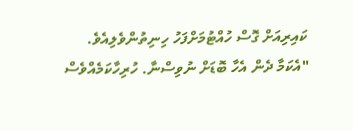ކައިރިއަށް ގޮސް ހުއްޓުމަށްފަހު ހިނިތުންވެލިއެވެ.
"އެކަމާ ދެން އެހާ ބޮޑަށް ނުވިސްނާ. ހުރިހާކަމެއްވެސް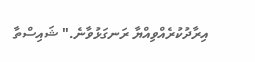އިރާދުކުރެއްވިއްޔާ ރަނގަޅުވާނެ." ޝައިސްތާ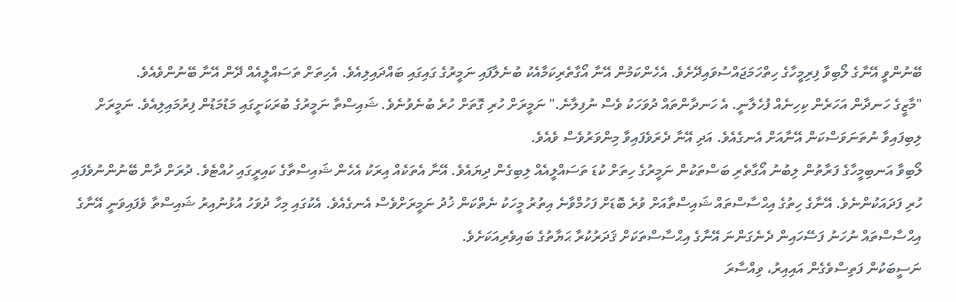ބޭނުންވީ އޭނާގެ ލޯބިވާ ފިރިމީހާގެ ހިތްހަމަޖައްސުވައިދޭށެވެ. އެހެންކަމުން އޭނާ އޯގާތެރިކަމާއެކު ބުނެލާފައި ނަމީރުގެ ގައިގައި ބައްދައިލިއެވެ. އެހިތަށް ތަސައްލީއެއް ދޭން އޭނާ ބޭނުންވެއެވެ.
"މާޒީގެ ހަނދާން އަހަރެން ކިހިނެއް ފުހެލާނީ. އެ ހަނދާންތައް ދުވަހަކު ވެސް ނުފިލާނެ." ނަމީރަށް ހުރި ގޮތަށް ހުރެ ބުނެވުނެވެ. ޝައިސްތާ ނަމީރުގެ ބުރަކަށީގައި މަޑުމަޑުން ފިރުމައިލިއެވެ. ނަމީރަށް ލިބިފައިވާ ނުތަނަވަސްކަން އޭނާއަށް އެނގެއެވެ. އަދި އޭނާ ދެރަވެފައިވާ މިންވަރުވެސް ވެއެވެ.
ލޯބިވާ އަނބިމީހާގެ ފަރާތުން ލިބުނު އޯގާތެރި ބަސްތަކުން ނަމީރުގެ ހިތަށް ކުޑަ ތަސައްލީއެއް ލިބިގެން ދިޔައެވެ. އޭނާ އެތަކެއް އިރަކު އެހެން ޝައިސްތާގެ ކައިރީގައި ހުއްޓެވެ. ދުރަށް ދާން ބޭނުންނުވެފައި ހުރި ފަދައަކުންނެވެ. އޭނާގެ ހިތުގެ އިޙްސާސްތައް ޝައިސްތާއަށް ވުރެ ބޮޑަށް ފަހުމްވާނެ އިތުރު މީހަކު ނެތްކަން ޚުދު ނަމީރަށްވެސް އެނގެއެވެ. އެކުގައި މިހާ ދުވަހު އުޅުނުއިރު ޝައިސްތާ ވެފައިވަނީ އޭނާގެ އިޙްސާސްތައް ނުހަނު ފަސޭހައިން ދެނެގަންނަ އޭނާގެ އިޙްސާސްތަކަށް ޤަދަރުކުރާ ޙަޔާތުގެ ބައިވެރިއަކަށެވެ.
ނަސީބަކުން ފަތިސްވެގެން އައިއިރު، ވިއްސާރަ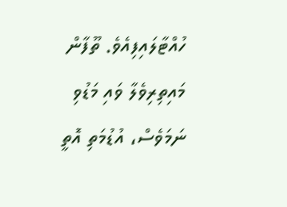ހުއްޓާލައިފިއެވެ. ތޫފާން މައިތިރިވެލާ ވައި މަޑުވި ނަމަވެސް، އުޑުމަތި އޮތީ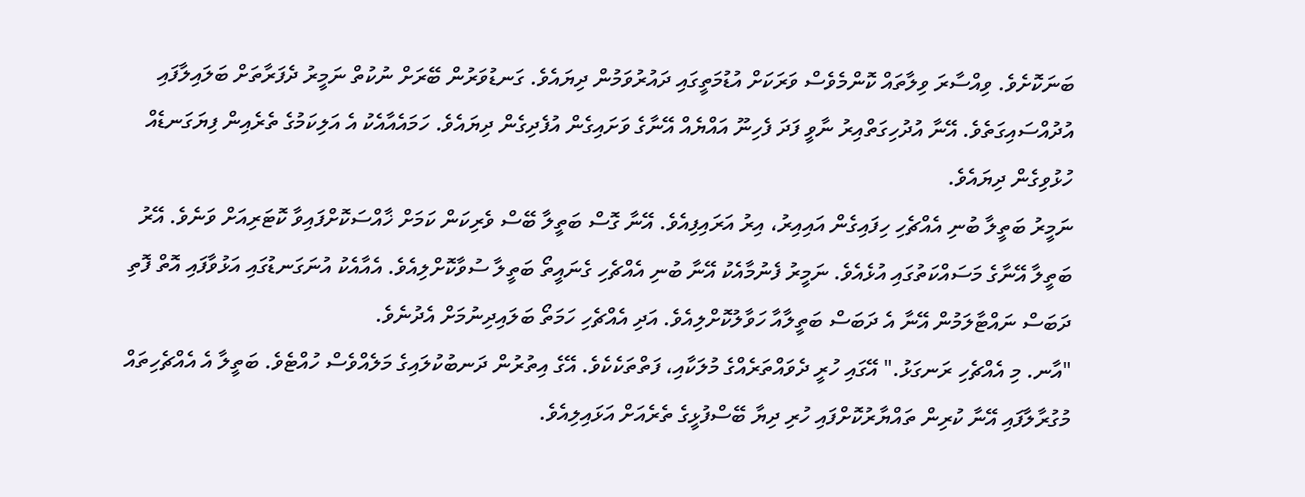ބަނަކޮށެވެ. ވިއްސާރަ ވިލާތައް ކޮންމެވެސް ވަރަކަށް އުޑުމަތީގައި ދައުރުވަމުން ދިޔައެވެ. ގަނޑުވަރުން ބޭރަށް ނުކުތް ނަމީރު ދެފަރާތަށް ބަލައިލާފައި އުދުއްސައިގަތެވެ. އޭނާ އުދުހިގަތްއިރު ނާވީ ފަދަ ފެހިނޫ އައްޔެއް އޭނާގެ ވަށައިގެން އުފެދިގެން ދިޔައެވެ. ހަމައެއާއެކު އެ އަލިކަމުގެ ތެރެއިން ފިޔަގަނޑެއް ހުޅުވިގެން ދިޔައެވެ.
ނަމީރު ބަތީލާ ބުނި އެއްޗެހި ހިފައިގެން އައިއިރު، އިރު އަރައިފިއެވެ. އޭނާ ގޮސް ބަތީލާ ބޭސް ވެރިކަން ކަމަށް ޚާއްސަކޮށްފައިވާ ކޮޓަރިއަށް ވަނެވެ. އޭރު ބަތީލާ އޭނާގެ މަސައްކަތުގައި އުޅެއެވެ. ނަމީރު ފެނުމާއެކު އޭނާ ބުނި އެއްޗެހި ގެނައީތޯ ބަތީލާ ސުވާކޮށްލިއެވެ. އެއާއެކު އުނަގަނޑުގައި އަޅުވާފައި އޮތް ފޮތި ދަބަސް ނައްޓާލަމުން އޭނާ އެ ދަބަސް ބަތީލާއާ ހަވާލުކޮށްލިއެވެ. އަދި އެއްޗެހި ހަމަތޯ ބަލައިދިނުމަށް އެދުނެވެ.
"އާނ. މި އެއްޗެހި ރަނގަޅު." އޭގައި ހުރީ ދެވައްތަރެއްގެ މުލަކާއި، ފަތްތަކެކެވެ. އޭގެ އިތުރުން ދަނބުކުލައިގެ މަލެއްވެސް ހުއްޓެވެ. ބަތީލާ އެ އެއްޗެހިތައް މުގުރާލާފައި އޭނާ ކުރިން ތައްޔާރުކޮށްފައި ހުރި ދިޔާ ބޭސްފުޅީގެ ތެރެއަށް އަޅައިލިއެވެ.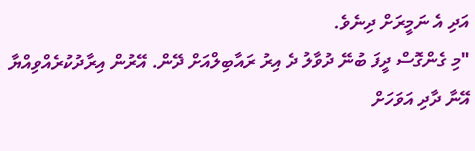އަދި އެ ނަމީރަށް ދިނެވެ.
"މި ގެންގޮސް ދީފަ ބުނޭ ދުވާލު ދެ އިރު ރައާބިލްއަށް ދޭން. އޭރުން އިރާދުކުރެއްވިއްޔާ އޭނާ ދާދި އަވަހަށް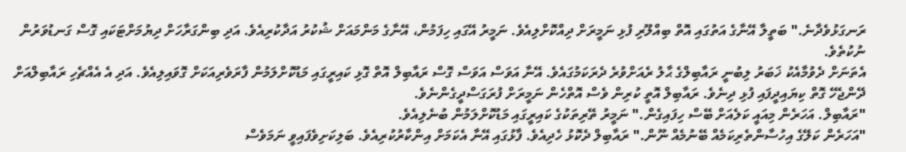ރަނގަޅުވެދާނެ." ބަތީލާ އޭނާގެ އަތުގައި އޮތް ބިއްލޫރި ފުޅި ނަމީރަށް ދިއްކޮށްލިއެވެ. ނަމީރު އޭގައި ހިފަމުން، އޭނާގެ މަންމައަށް ޝުކުރު އަދާކުރިއެވެ. އަދި ބިންގަރާހަށް ދިޔުމަށްޓަކައި ގޮސް ގަނޑުވަރުން ނުކުތެވެ.
އެތަނަށް ދެވުމާއެކު ޚަބަރު ލިބުނީ ރައާބިލްގެ ޙާލު ރެއަށްވުރެ ދެރަކަމުގައެވެ. އޭނާ އަވަސް އަވަސް ގޮސް ރައާބިލް އޮތް ގޮޅި ކައިރީގައި މަޑުކޮށްލަމުން ފާރަވެރިއަކަށް ގޮވައިލިއެވެ. އަދި އެ އެއްޗެހި ރައާބިލްއަށް ދޭންޖެހޭ ގޮތް ކިޔައިދީފައި ފުޅި ދިނެވެ. ރައާބިލް އޮތީ ކުރިން ވެސް އޮތްހެން ނަމީރަށް ފުރަގަސްދީގެންނެވެ.
"ރައާބިލް. އަހަރެން މިއައީ ކަލެއަށް ބޭސް ހިފައިގެން." ނަމީރު ތޭރިތަކުގެ ކައިރީގައި މަޑުކޮށްލަމުން ބުނެލިއެވެ.
"އަހަރެން ކަލޭގެ އިހުސާންތެރިކަމެއް ބޭނުމެއް ނޫން." ރައާބިލް ދެކޮޅު ހެދިއެވެ. ފާޅުގައި އޭނާ އެކަމަށް އިންކާރުކުރިއެވެ. ބަލިކަށިވެފައިވީ ނަމަވެސް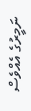ނަމީރުގެ އެއްވެސް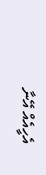އެހީއެއް އޭނާ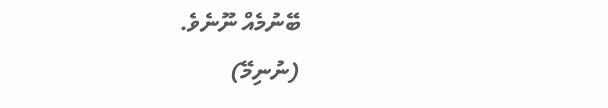ބޭނުމެއް ނޫނެވެ.
(ނުނިމޭ)